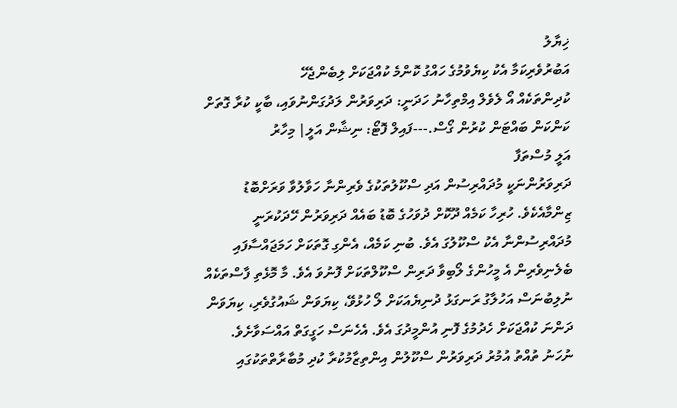ޚިޔާލު
އަބުރުވެރިކަމާ އެކު ކިޔެވުމުގެ ހައްގު ކޮންމެ ކުއްޖަކަށް ލިބެންޖެހޭ
ކުދިންތަކެއް އޯ ލެވެލް އިމްތިހާނު ހަދަނީ: ދަރިވަރުން ލަދުގަންނުވައި، ބާކީ ކުރާ ގޮތަށް ކަންކަން ބައްޓަން ކުރުން ގޯސް.---ފައިލް ފޮޓޯ: ނިޝާން އަލީ| މިހާރު
އަލީ މުސްތަފާ
ދަރިވަރުންނަކީ މުދައްރިސުން އަދި ސްކޫލުތަކުގެ ވެރިންނާ ހަވާލުވާ ވަރަށްބޮޑު ޒިންމާއެކެވެ. ހުރިހާ ކަމެއް ދޫކޮށް ދުވަހުގެ ބޮޑު ބައެއް ދަރިވަރުން ހޭދަކުރަނީ މުދައްރިސުންނާ އެކު ސްކޫލުގަ އެވެ. ބުނި ކަމެއް، އެންގި ގޮތަކަށް ހަމަޖައްސާފައި ބެލެނިވެރިން އެ މީހުންގެ ލޯބިވާ ދަރިން ސްކޫލްތަކަށް ފޮނުވަ އެވެ. މާ މޮޅެތި ފާސްތަކެއް ނުލިބުނަސް އަހުލާގު ރަނގަޅު ދުނިޔެއަކަށް ލޯ ހުޅުވޭ، ކިޔަވަން ޝައުގުވެރި، ކިޔަވަން ދަންނަ ކުއްޖަކަށް ހެދުމުގެ ފޮނި އުންމީދުގަ އެވެ. އެހެނަސް ހަގީގަތް އައްސަވާށެވެ.
ނުހަނު ތުއްތު އުމުރު ދަރިވަރުން ސްކޫލުން އިންތިޒާމުކުރާ ކުދި މުބާރާތްތަކުގައި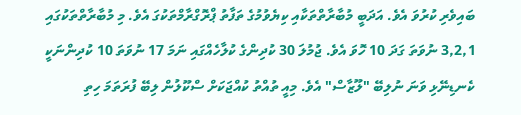ބައިވެރި ކުރުވަ އެވެ. އަދަބީ މުބާރާތްތަކާއި ކިޔެވުމުގެ ތަފާތު ޕްރޮގްރާމްތަކުގަ އެވެ. މި މުބާރާތްތަކުގައި 3,2,1 ނުވަތަ ގަދަ 10 ހޮވަ އެވެ. ޖުމުލަ 30 ކުދިންގެ ކުލާހެއްގައި ނަމަ 17 ނުވަތަ 10 ކުދިންނަކީ ކެނޑިނޭޅި ވަނަ ނުލިބޭ "ލޫޒާސް" އެވެ. މިއީ ތުއްތު ކުއްޖަކަށް ސްކޫލުން ލިބޭ ފުރަތަމަ ހިތި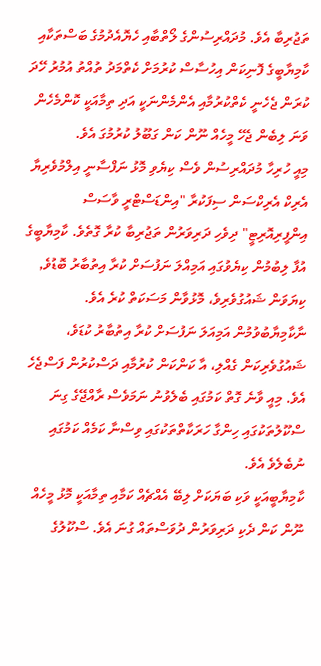ތަޖުރިބާ އެވެ. މުދައްރިސުންގެ ލޯތްބާއި ހެޔޮއެދުމުގެ ބަސްތަކާއި ކާމިޔާބީގެ ފޮނިކަން އިހުސާސް ކުރުމަށް ކެތްމަދު ތުއްތު އުމުރު ހޭދަ ކުރަން ޖެހެނީ ކެތްކުރުމާއި އެންމެންނަކީ އަދި ތިމާއަކީ ކޮންމެހެން ވަނަ ލިބެން ޖެހޭ މީހެއް ނޫން ކަން ގަބޫލު ކުރުމުގަ އެވެ.
މިއީ ހުރިހާ މުދައްރިސުން ވެސް ކިޔެވި މޮޅު ނަފްސާނީ އިލްމުވެރިޔާ އެރިކް އެރިކްސަން ސިފަކުރާ "އިންޑަސްޓްރީ ވާސަސް އިންފީރިއޮރިޓީ" ދިވެހި ދަރިވަރުން ތަޖުރިބާ ކުރާ ގޮތެވެ. ކާމިޔާބީގެ އުފާ ލިބުމުން ކިޔެވުގައި އަމިއްލަ ނަފުސަށް ކުރާ އިތުބާރު ބޮޑުވެ, ކިޔަވަން ޝައުގުވެރިވެ، މޮޅުވާން މަސަކަތް ކުރެ އެވެ. ނާކާމިޔާބުވުމުން އަމިއަލަ ނަފުސަށް ކުރާ އިތުބާރު ކުޑަވެ، ޝައުގުވެރިކަން ގެއްލި، އާ ކަންކަން ކުރުމާއި ދަސްކުރުން ފަސްޖެހެ އެވެ. މިއީ ވާނެ ގޮތް ކަމުގައި ބެލެވުނު ނަމަވެސް ރާއްޖޭގެ ގިނަ ސްކޫލުތަކުގައި ހިންގާ ހަރަކާތްތަކުގައި ވިސްނާ ކަމެއް ކަމުގައި ނުބެލެވެ އެވެ.
ކާމިޔާބީއަކީ ވަކި ބަޔަކަށް ލިބޭ އެއްޗެއް ކަމާއި ތިމާއަކީ މޮޅު މީހެއް ނޫން ކަން ދެކި ދަރިވަރުން ދުވަސްތައް ގުނަ އެވެ. ސްކޫލުގެ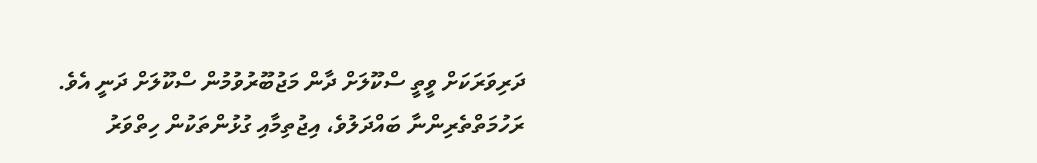ދަރިވަރަކަށް ވީތީ ސްކޫލަށް ދާން މަޖުބޫރުވުމުން ސްކޫލަށް ދަނީ އެވެ. ރަހުމަތްތެރިންނާ ބައްދަލުވެ، އިޖުތިމާއި ގުޅުންތަކުން ހިތްވަރު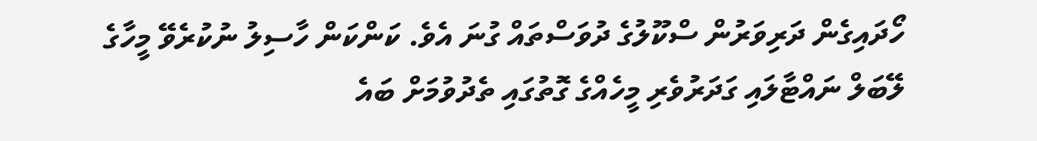ހޯދައިގެން ދަރިވަރުން ސްކޫލުގެ ދުވަސްތައް ގުނަ އެވެ. ކަންކަން ހާސިލު ނުކުރެވޭ މީހާގެ ލޭބަލް ނައްޓާލައި ގަދަރުވެރި މީހެއްގެ ގޮތުގައި ތެދުވުމަށް ބައެ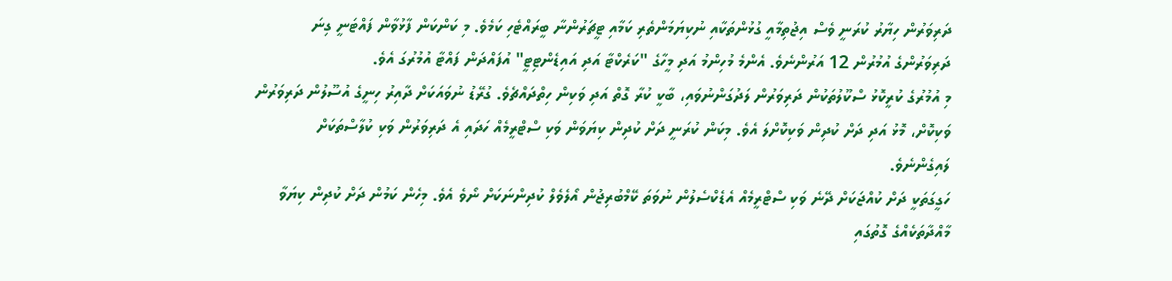ދަރިވަރުން ހިޔާރު ކުރަނީ ވެސް އިޖުތިމާއީ ގުޅުންތަކާއި ނުކިޔަމަންތެރި ކަމާއި ޓީޗަރުންނާ ބީރައްޓެހި ކަމެވެ. މި ކަންކަން ފާޅުވާން ފައްޓަނީ ގިނަ ދަރިވަރުންގެ އުމުރުން 12 އަރުންނެވެ. އެންމެ މުހިންމު އަދި މީހާގެ "ކަރެކްޓާ އަދި އައިޑެންޓިޓީ" އުފައްދަން ފައްޓާ އުމުރުގަ އެވެ.
މި އުމުރުގެ ކުރީކޮޅު ސްކޫލުތަކުން ދަރިވަރުން ލަދުގަންނުވައި، ބާކީ ކުރާ ގޮތް އަދި ވަކިން ހިތްދައްޗެވެ. ގުރޭޑު ނުވައަކަށް ދާއިރު ހިނީގެ އުސޫލުން ދަރިވަރުން ވަކިކޮށް، މޮޅު އަދި ދަށް ކުދިން ވަކިކޮށްލަ އެވެ. މިކަން ކުރަނީ ދަށް ކުދިން ކިޔަވަން ވަކި ސްޓްރީމެއް ހަދައި އެ ދަރިވަރުން ވަކި ކުލާސްތަކަށް ލައިގެންނެވެ.
ހަގީގަތަކީ ދަށް ކުއްޖަކަށް ދޭނެ ވަކި ސްޓްރީމެއް އެޑެކްސެލުން ނުވަތަ ކޭމްބުރިޖުން އޯލެވެލް ކުދިންނަކަށް ނޯވެ އެވެ. މިހެން ކަމުން ދަށް ކުދިން ކިޔަވާ މާއްދާތަކެއްގެ ގޮތުގައި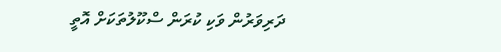ދަރިވަރުން ވަކި ކުރަން ސްކޫލުތަކަށް އޮތީ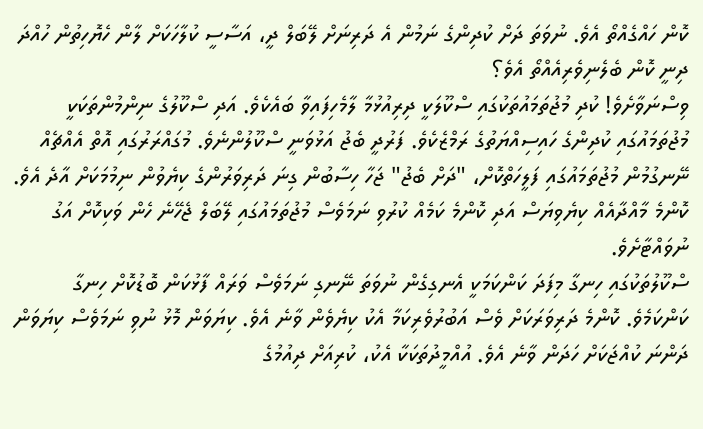ކޮން ހައްގެއްތޯ އެވެ. ނުވަތަ ދަށް ކުދިންގެ ނަމުން އެ ދަރިނަށް ލޭބަލް ދީ، އަސާސީ ކުލާހަކަށް ލާން ހެޔޮހިތުން ހުއްދަ ދިނީ ކޮން ބެލެނިވެރިއެއްތޯ އެވެ؟
ވިސްނަވާށެވެ! ކުދި މުޖުތަމައުތަކުގައި ސްކޫލަކީ ދިރިއުޅުމާ ލާމެހިފައިވާ ބައެކެވެ. އަދި ސްކޫލުގެ ނިންމުންތަކަކީ މުޖުތަމައުގައި ކުދިންގެ ހައިސިއްޔަތުގެ ރަމްޒެކެވެ. ފަރުދީ ބެޖު އަޅުވަނީ ސްކޫލުންނެވެ. މުގައްރަރުގައި އޮތް އެއްޗެއް ނޭނގުމުން މުޖުތަމައުގައި ފަލީހަތްކޮށް، "ދަށް ބެޖު" ޖަހާ ހިސާބުން ގިނަ ދަރިވަރުންގެ ކިޔެވުން ނިމުމަކަށް އާދެ އެވެ. ކޮންމެ މާއްދާއެއް ކިޔެވިޔަސް އަދި ކޮންމެ ކަމެއް ކުރުވި ނަމަވެސް މުޖުތަމައުގައި ލޭބަލް ޖެހޭނެ ހެން ވަކިކޮށް އަގު ނުވައްޓާށެވެ.
ސްކޫލުތަކުގައި ހިނގާ މިފަދަ ކަންކަމަކީ އެނގިގެން ނުވަތަ ނޭނގި ނަމަވެސް ވަރައް ފާޅުކަން ބޮޑުކޮށް ހިނގާ ކަންކަމެވެ. ކޮންމެ ދަރިވަރަކަށް ވެސް އަބުރުވެރިކަމާ އެކު ކިޔެވެން ވާނެ އެވެ. ކިޔަވަން މޮޅު ނުވި ނަމަވެސް ކިޔަވަން ދަންނަ ކުއްޖަކަށް ހަދަން ވާނެ އެވެ. އުއްމީދުތަކަކާ އެކު، ކުރިއަށް ދިއުމުގެ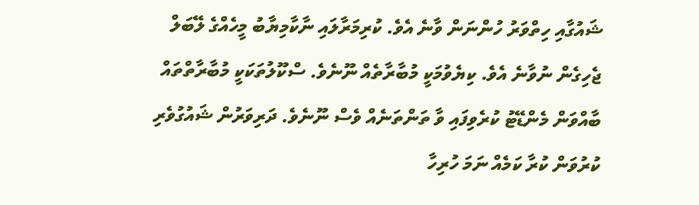ޝައުގާއި ހިތްވަރު ހުންނަން ވާނެ އެވެ. ކުރިމަރާލައި ނާކާމިޔާބު މީހެއްގެ ލޭބަލް ޖެހިގެން ނުވާނެ އެވެ. ކިޔެވުމަކީ މުބާރާތެއް ނޫނެވެ. ސްކޫލުތަކަކީ މުބާރާތްތައް ބާއްވަން މެންޑޭޓު ކުރެވިފައި ވާ ތަންތަނެއް ވެސް ނޫނެވެ. ދަރިވަރުން ޝައުގުވެރި ކުރުވަން ކުރާ ކަމެއް ނަމަ ހުރިހާ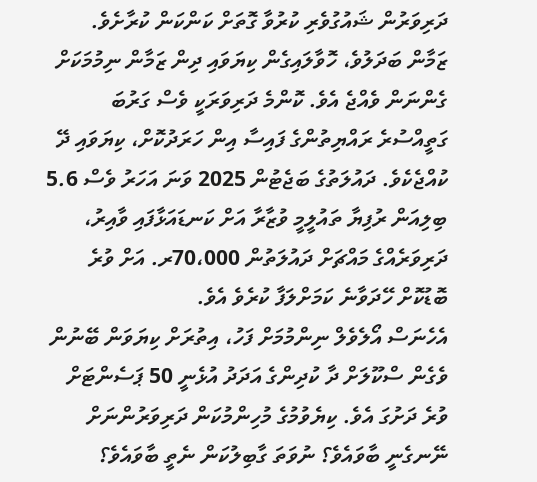ދަރިވަރުން ޝައުގުވެރި ކުރުވާ ގޮތަށް ކަންކަން ކުރާށެވެ.
ޒަމާން ބަދަލުވެ، ހޮވާލައިގެން ކިޔަވައި ދިން ޒަމާން ނިމުމަކަށް ގެންނަން ވެއްޖެ އެވެ. ކޮންމެ ދަރިވަރަކީ ވެސް ގަރުބަ ގަތީއްސުރެ ރައްޔިތުންގެ ފައިސާ އިން ހަރަދުކޮށް، ކިޔަވައި ދޭ ކުއްޖެކެވެ. ދައުލަތުގެ ބަޖެޓުން 2025 ވަނަ އަހަރު ވެސް 5.6 ބިލިއަން ރުފިޔާ ތައުލީމީ ވުޒާރާ އަށް ކަނޑައަޅާފައި ވާއިރު، ދަރިވަރެއްގެ މައްޗަށް ދައުލަތުން 70،000ރ. އަށް ވުރެ ބޮޑުކޮށް ހޭދަވާނެ ކަމަށްލަފާ ކުރެވެ އެވެ.
އެހެނަސް އޯލެވެލް ނިންމުމަށް ފަހު، އިތުރަށް ކިޔަވަން ބޭނުން ވެގެން ސްކޫލަށް ދާ ކުދިންގެ އަދަދު އުޅެނީ 50 ޕަސެންޓަށް ވުރެ ދަށުގަ އެވެ. ކިޔެވުމުގެ މުހިންމުކަން ދަރިވަރުންނަށް ނޭނގެނީ ބާވައެވެ؟ ނުވަތަ ގާބިލުކަން ނެތީ ބާވައެވެ؟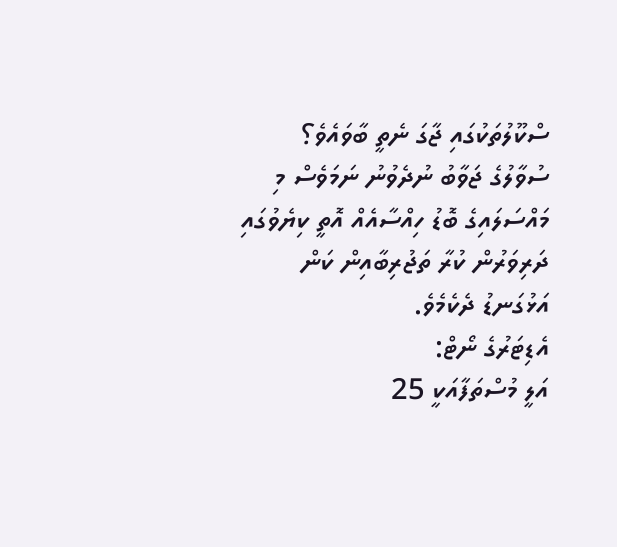ސްކޫލުތަކުގައި ޖާގަ ނެތީ ބާވައެވެ؟ ސުވާލުގެ ޖަވާބު ނުދެވުނު ނަމަވެސް މި މައްސަލައިގެ ބޮޑު ހިއްސާއެއް އޮތީ ކިޔެވުގައި ދަރިވަރުން ކުރާ ތަޖުރިބާއިން ކަން އަޅުގަނޑު ދެކެމެވެ.
އެޑިޓަރުގެ ނޯޓް:
އަލީ މުސްތަފާއަކީ 25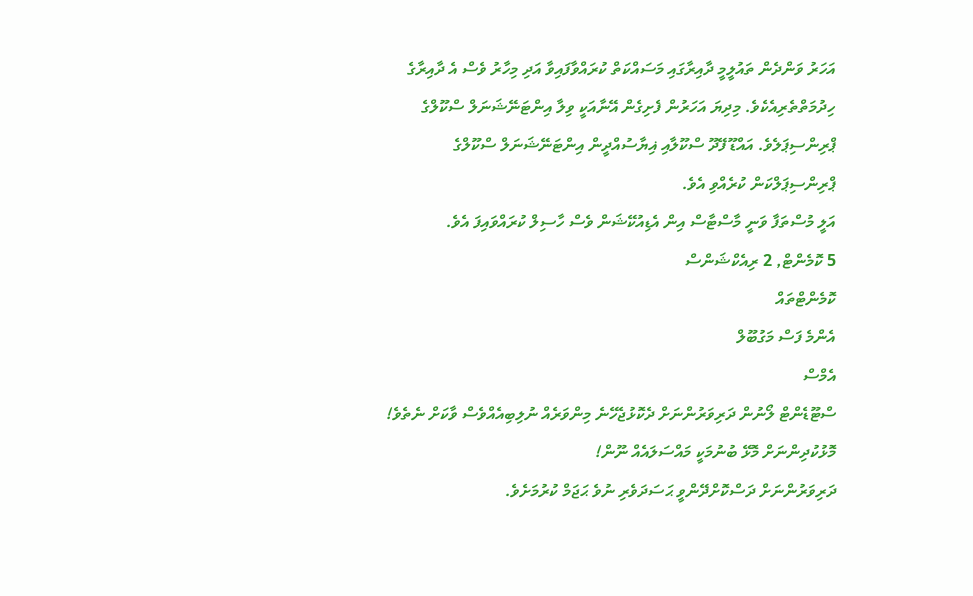އަހަރު ވަންދެން ތައުލީމީ ދާއިރާގައި މަސައްކަތް ކުރައްވާފައިވާ އަދި މިހާރު ވެސް އެ ދާއިރާގެ ހިދުމަތްތެރިއެކެވެ. މިދިޔަ އަހަރުން ފެށިގެން އޭނާއަކީ ވިލާ އިންޓަނޭޝަނަލް ސްކޫލްގެ ޕްރިންސިޕަލެވެ. އައްޑޫ ފޭދޫ ސްކޫލާއި ޣިޔާސުއްދީން އިންޓަނޭޝަނަލް ސްކޫލްގެ ޕްރިންސިޕަލްކަން ކުރެއްވި އެވެ.
އަލީ މުސްތަފާ ވަނީ މާސްޓާސް އިން އެޑިއުކޭޝަން ވެސް ހާސިލް ކުރައްވައިފަ އެވެ.
5 ކޮމެންޓް, 2 ރިއެކްޝަންސް
ކޮމެންޓްތައް
އެންމެ ފަސް މަގުބޫލް
އެމްސް
ސްޓޫޑެންޓް ލޯނުން ދަރިވަރުންނަށް ދެކޮޅުޖެހޭނެ މިންވަރެއް ނުލިބިއެއްވެސް ވާކަށް ނެތެވެ!
މޮޅުކުދިންނަށް މޮޅޭ ބުނުމަކީ މައްސަލައެއް ނޫން!
ދަރިވަރުންނަށް ދަސްކޮށްދޭންވީ ޙަސަދަވެރި ނުވެ ޙަޖަމް ކުރުމަށެވެ.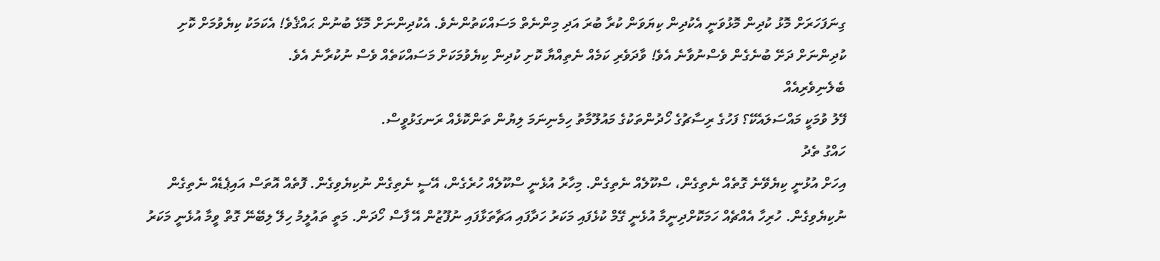ގިނަފަހަރަށް މޮޅު ކުދިން މޮޅުވަނީ އެކުދިން ކިޔަވަން ކުރާ ބުރަ އަދި މިންނެތް މަސައްކަތުންނެވެ. އެކުދިންނަށް މޮޅޭ ބުނުން ޙައްޤެވެ! އެކަމަކު ކިޔެވުމަށް ކޮށި ކުދިންނަށް ދަށޭ ބުނެގެން ވެސްނުވާނެ އެވެ! ވާދަވެރި ކަމެއް ނެތިއްޔާ ކޮށި ކުދިން ކިޔެވުމަކަށް މަސައްކަތެއް ވެސް ނުކުރާނެ އެވެ.
ބެލެނިވެރިއެއް
ފޭލު ވުމަކީ މައްސަލައެކޭ؟ ފަހުގެ ރިސާޗުގެ ހޯދުންތަކުގެ މައުލޫމާތު ހިމެނިނަމަ ލިޔުން ތަންކޮޅެއް ރަނގަޅުވީސް.
ހައްގު ތެދު
އިހަށް އުޅުނީ ކިޔެވޭނެ ގޮތެއް ނެތިގެން، ސްކޫލެއް ނެތިގެން. މިހާރު އުޅެނީ ސްކޫލެއް ހުރެގެން، އޭސީ ނެތިގެން ނުކިޔެވިގެން. ފޮތެއް އޮތަސް އައިޕެޑެއް ނެތިގެން ނުކިޔެވިގެން. ހުރިހާ އެއްޗެއް ހަމަކޮށްދިނީމާ އުޅެނީ ގޭމް ކުޅެފައި މަކަރު ހަދާފައި އަޗާތަޅާފައި ނުފޫޒުން އޭ ފާސް ހޯދަން. މަތީ ތައުލީމު ހިލޭ ލިބޭނޭ ގޮތް ވީމާ އުޅެނީ މަކަރު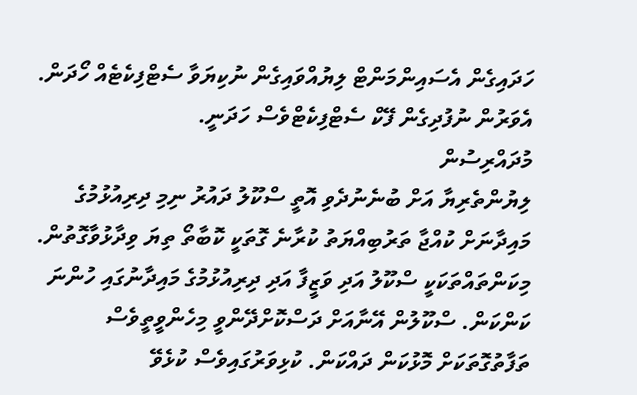ހަދައިގެން އެސައިންމަންޓް ލިޔުއްވައިގެން ނުކިޔަވާ ސެޓްފިކެޓެއް ހޯދަން. އެވަރުން ނުފުދިގެން ފޭކް ސެޓްފިކެޓްވެސް ހަދަނީ.
މުދައްރިސުން
ލިޔުންތެރިޔާ އަށް ބުނެނުދެވި އޮތީ ސްކޫލު ދައުރު ނިމި ދިރިއުޅުމުގެ މައިދާނަށް ކުއްޖާ ތަރުބިއްޔަތު ކުރާނެ ގޮތަކީ ކޮބާތޯ ތިޔަ ވިދާޅުވާގޮތުން. މިކަންތައްތަކަކީ ސްކޫލު އަދި ވަޒީފާ އަދި ދިރިއުޅުމުގެ މައިދާނުގައި ހުންނަ ކަންކަން. ސްކޫލުން އޭނާއަށް ދަސްކޮށްދޭންވީ މިހެންވީތީވެސް ތަފާތުގޮތަކަށް މޮޅުކަން ދައްކަން. ކުޅިވަރުގައިވެސް ކުޅެވޭ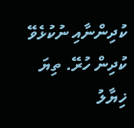ކުދިންނާއި ނުކުޅެވޭ ކުދިން ހުރޭ. ތިޔަ ޚިޔާލު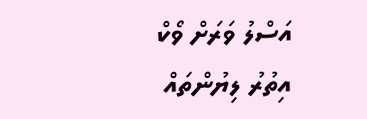އަސްލު ވަރަށް ވޯކް
އިތުރު ލިޔުންތައް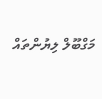މަގްބޫލް ލިޔުންތައް